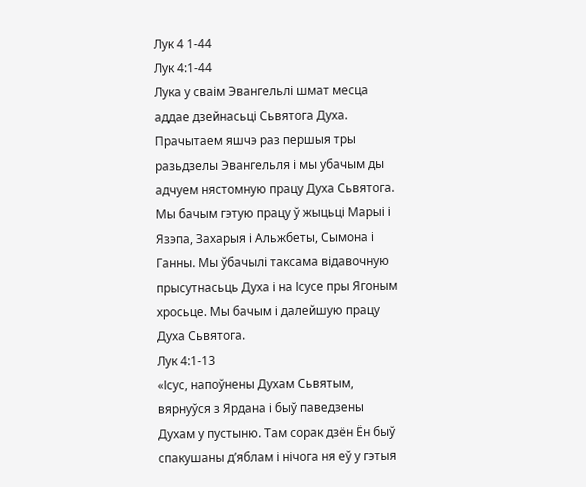Лук 4 1-44
Лук 4:1-44
Лука у сваім Эвангельлі шмат месца аддае дзейнасьці Сьвятога Духа. Прачытаем яшчэ раз першыя тры разьдзелы Эвангельля і мы убачым ды адчуем нястомную працу Духа Сьвятога. Мы бачым гэтую працу ў жыцьці Марыі і Язэпа, Захарыя і Альжбеты, Сымона і Ганны. Мы ўбачылі таксама відавочную прысутнасьць Духа і на Ісусе пры Ягоным хросьце. Мы бачым і далейшую працу Духа Сьвятога.
Лук 4:1-13
«Ісус, напоўнены Духам Сьвятым, вярнуўся з Ярдана і быў паведзены Духам у пустыню. Там сорак дзён Ён быў спакушаны д’яблам і нічога ня еў у гэтыя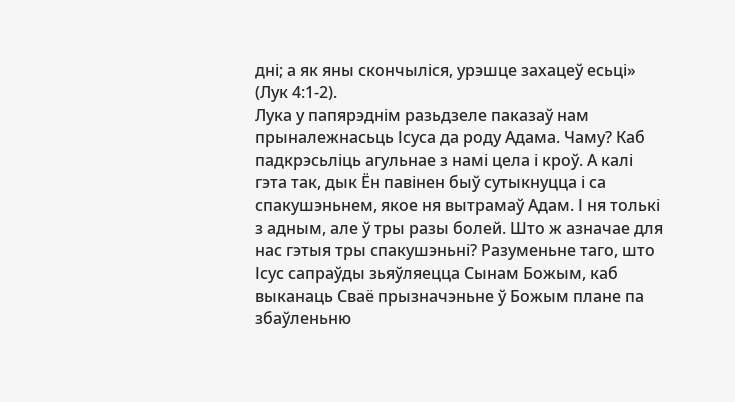дні; а як яны скончыліся, урэшце захацеў есьці» (Лук 4:1-2).
Лука у папярэднім разьдзеле паказаў нам прыналежнасьць Ісуса да роду Адама. Чаму? Каб падкрэсьліць агульнае з намі цела і кроў. А калі гэта так, дык Ён павінен быў сутыкнуцца і са спакушэньнем, якое ня вытрамаў Адам. І ня толькі з адным, але ў тры разы болей. Што ж азначае для нас гэтыя тры спакушэньні? Разуменьне таго, што Ісус сапраўды зьяўляецца Сынам Божым, каб выканаць Сваё прызначэньне ў Божым плане па збаўленьню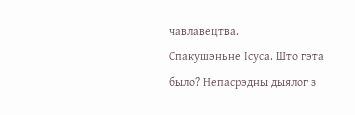чавлавецтва.
Спакушэньне Ісуса. Што гэта было? Непасрэдны дыялог з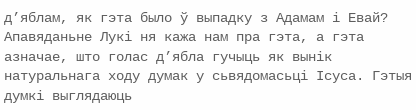д’яблам, як гэта было ў выпадку з Адамам і Евай? Апавяданьне Лукі ня кажа нам пра гэта, а гэта азначае, што голас д’ябла гучыць як вынік натуральнага ходу думак у сьвядомасьці Ісуса. Гэтыя думкі выглядаюць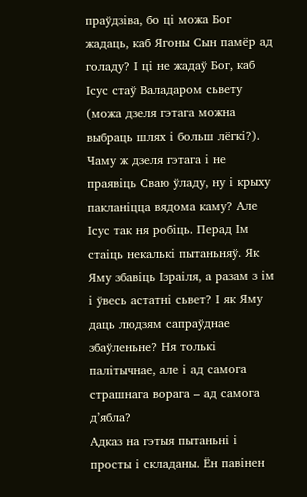праўдзіва, бо ці можа Бог жадаць, каб Ягоны Сын памёр ад голаду? І ці не жадаў Бог, каб Ісус стаў Валадаром сьвету (можа дзеля гэтага можна выбраць шлях і больш лёгкі?). Чаму ж дзеля гэтага і не праявіць Сваю ўладу, ну і крыху пакланіцца вядома каму? Але Ісус так ня робіць. Перад Ім стаіць некалькі пытаньняў. Як Яму збавіць Ізраіля, а разам з ім і ўвесь астатні сьвет? І як Яму даць людзям сапраўднае збаўленьне? Ня толькі палітычнае, але і ад самога страшнага ворага – ад самога д’ябла?
Адказ на гэтыя пытаньні і просты і складаны. Ён павінен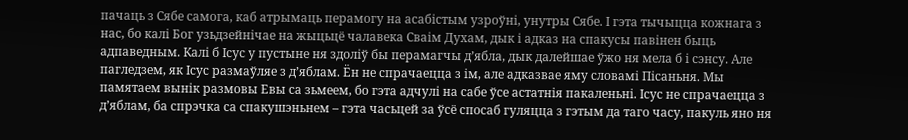пачаць з Сябе самога, каб атрымаць перамогу на асабістым узроўні, унутры Сябе. І гэта тычыцца кожнага з нас, бо калі Бог узьдзейнічае на жыцьцё чалавека Сваім Духам, дык і адказ на спакусы павінен быць адпаведным. Калі б Ісус у пустыне ня здоліў бы перамагчы д’ябла, дык далейшае ўжо ня мела б і сэнсу. Але пагледзем, як Ісус размаўляе з д’яблам. Ён не спрачаецца з ім, але адказвае яму словамі Пісаньня. Мы памятаем вынік размовы Евы са зьмеем, бо гэта адчулі на сабе ўсе астатнія пакаленьні. Ісус не спрачаецца з д’яблам, ба спрэчка са спакушэньнем – гэта часьцей за ўсё спосаб гуляцца з гэтым да таго часу, пакуль яно ня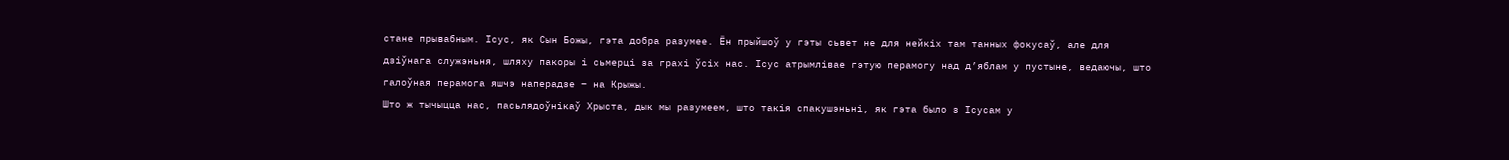стане прывабным. Ісус, як Сын Божы, гэта добра разумее. Ён прыйшоў у гэты сьвет не для нейкіх там танных фокусаў, але для дзіўнага служэньня, шляху пакоры і сьмерці за грахі ўсіх нас. Ісус атрымлівае гэтую перамогу над д’яблам у пустыне, ведаючы, што галоўная перамога яшчэ наперадзе – на Крыжы.
Што ж тычыцца нас, пасьлядоўнікаў Хрыста, дык мы разумеем, што такія спакушэньні, як гэта было з Ісусам у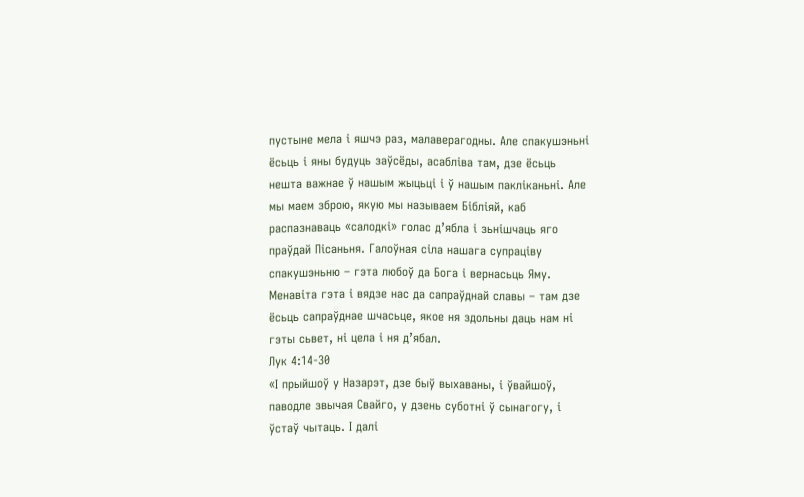пустыне мела і яшчэ раз, малаверагодны. Але спакушэньні ёсьць і яны будуць заўсёды, асабліва там, дзе ёсьць нешта важнае ў нашым жыцьці і ў нашым пакліканьні. Але мы маем зброю, якую мы называем Бібліяй, каб распазнаваць «салодкі» голас д’ябла і зьнішчаць яго праўдай Пісаньня. Галоўная сіла нашага супраціву спакушэньню – гэта любоў да Бога і вернасьць Яму. Менавіта гэта і вядзе нас да сапраўднай славы – там дзе ёсьць сапраўднае шчасьце, якое ня здольны даць нам ні гэты сьвет, ні цела і ня д’ябал.
Лук 4:14-30
«І прыйшоў у Назарэт, дзе быў выхаваны, і ўвайшоў, паводле звычая Свайго, у дзень суботні ў сынагогу, і ўстаў чытаць. І далі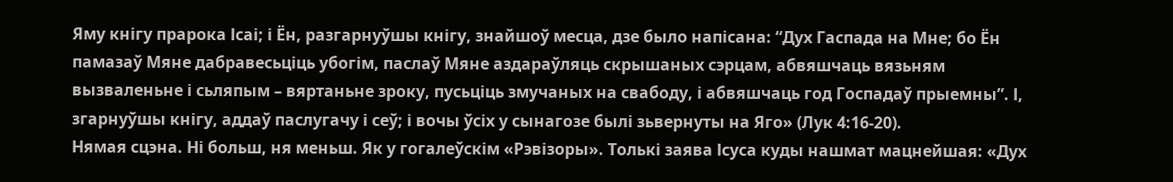Яму кнігу прарока Ісаі; і Ён, разгарнуўшы кнігу, знайшоў месца, дзе было напісана: “Дух Гаспада на Мне; бо Ён памазаў Мяне дабравесьціць убогім, паслаў Мяне аздараўляць скрышаных сэрцам, абвяшчаць вязьням вызваленьне і сьляпым – вяртаньне зроку, пусьціць змучаных на свабоду, і абвяшчаць год Госпадаў прыемны”. І, згарнуўшы кнігу, аддаў паслугачу і сеў; і вочы ўсіх у сынагозе былі зьвернуты на Яго» (Лук 4:16-20).
Нямая сцэна. Ні больш, ня меньш. Як у гогалеўскім «Рэвізоры». Толькі заява Ісуса куды нашмат мацнейшая: «Дух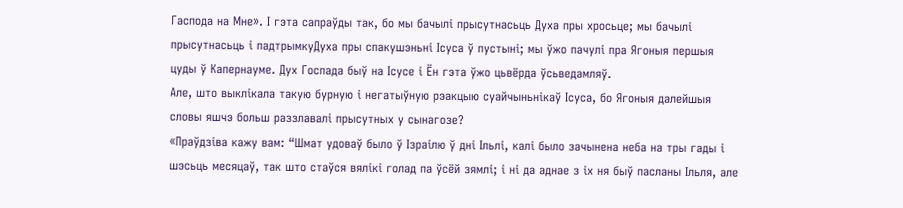Гаспода на Мне». І гэта сапраўды так, бо мы бачылі прысутнасьць Духа пры хросьце; мы бачылі прысутнасьць і падтрымкуДуха пры спакушэньні Ісуса ў пустыні; мы ўжо пачулі пра Ягоныя першыя цуды ў Капернауме. Дух Госпада быў на Ісусе і Ён гэта ўжо цьвёрда ўсьведамляў.
Але, што выклікала такую бурную і негатыўную рэакцыю суайчыньнікаў Ісуса, бо Ягоныя далейшыя словы яшчэ больш раззлавалі прысутных у сынагозе?
«Праўдзіва кажу вам: “Шмат удоваў было ў Ізраілю ў дні Ільлі, калі было зачынена неба на тры гады і шэсьць месяцаў, так што стаўся вялікі голад па ўсёй зямлі; і ні да аднае з іх ня быў пасланы Ільля, але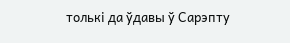толькі да ўдавы ў Сарэпту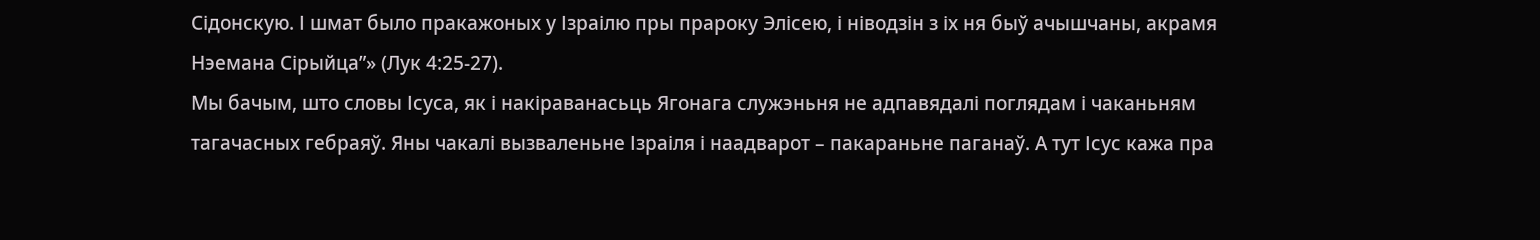Сідонскую. І шмат было пракажоных у Ізраілю пры прароку Элісею, і ніводзін з іх ня быў ачышчаны, акрамя Нэемана Сірыйца”» (Лук 4:25-27).
Мы бачым, што словы Ісуса, як і накіраванасьць Ягонага служэньня не адпавядалі поглядам і чаканьням тагачасных гебраяў. Яны чакалі вызваленьне Ізраіля і наадварот – пакараньне паганаў. А тут Ісус кажа пра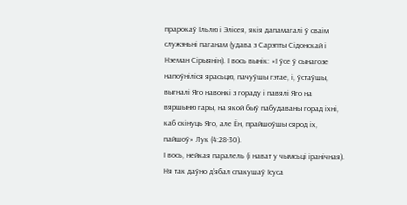прарокаў Ільлю і Элісея, якія дапамагалі ў сваім служэньні паганам (удава з Сарэпты Сідонскай і Нэеман Сірыянін). І вось вынік: «І ўсе ў сынагозе напоўніліся ярасьцю, пачуўшы гэтае, і, ўстаўшы, выгналі Яго навонкі з гораду і павялі Яго на вяршыню гары, на якой быў пабудаваны горад іхні, каб скінуць Яго, але Ён, прайшоўшы сярод іх, пайшоў» Лук (4:28-30).
І вось, нейкая паралель (і нават у чымсьці іранічная). Ня так даўно д’ябал спакушаў Ісуса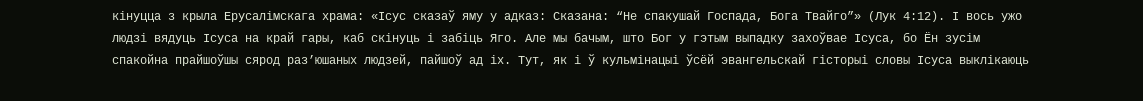кінуцца з крыла Ерусалімскага храма: «Ісус сказаў яму у адказ: Сказана: “Не спакушай Госпада, Бога Твайго”» (Лук 4:12). І вось ужо людзі вядуць Ісуса на край гары, каб скінуць і забіць Яго. Але мы бачым, што Бог у гэтым выпадку захоўвае Ісуса, бо Ён зусім спакойна прайшоўшы сярод раз’юшаных людзей, пайшоў ад іх. Тут, як і ў кульмінацыі ўсёй эвангельскай гісторыі словы Ісуса выклікаюць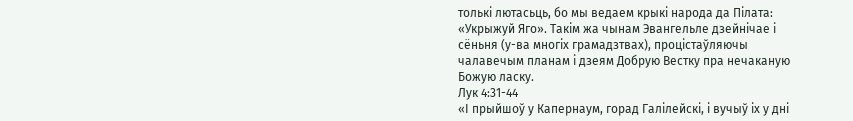толькі лютасьць, бо мы ведаем крыкі народа да Пілата: «Укрыжуй Яго». Такім жа чынам Эвангельле дзейнічае і сёньня (у-ва многіх грамадзтвах), процістаўляючы чалавечым планам і дзеям Добрую Вестку пра нечаканую Божую ласку.
Лук 4:31-44
«І прыйшоў у Капернаум, горад Галілейскі, і вучыў іх у дні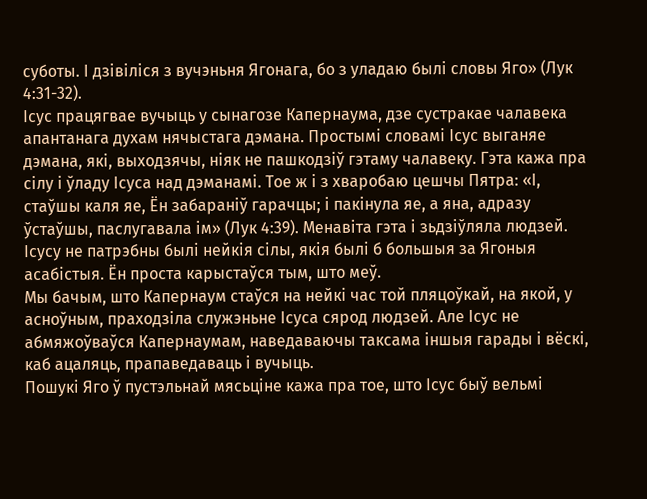суботы. І дзівіліся з вучэньня Ягонага, бо з уладаю былі словы Яго» (Лук 4:31-32).
Ісус працягвае вучыць у сынагозе Капернаума, дзе сустракае чалавека апантанага духам нячыстага дэмана. Простымі словамі Ісус выганяе дэмана, які, выходзячы, ніяк не пашкодзіў гэтаму чалавеку. Гэта кажа пра сілу і ўладу Ісуса над дэманамі. Тое ж і з хваробаю цешчы Пятра: «І, стаўшы каля яе, Ён забараніў гарачцы; і пакінула яе, а яна, адразу ўстаўшы, паслугавала ім» (Лук 4:39). Менавіта гэта і зьдзіўляла людзей. Ісусу не патрэбны былі нейкія сілы, якія былі б большыя за Ягоныя асабістыя. Ён проста карыстаўся тым, што меў.
Мы бачым, што Капернаум стаўся на нейкі час той пляцоўкай, на якой, у асноўным, праходзіла служэньне Ісуса сярод людзей. Але Ісус не абмяжоўваўся Капернаумам, наведаваючы таксама іншыя гарады і вёскі, каб ацаляць, прапаведаваць і вучыць.
Пошукі Яго ў пустэльнай мясьціне кажа пра тое, што Ісус быў вельмі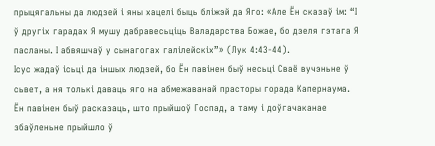прыцягальны да людзей і яны хацелі быць бліжэй да Яго: «Але Ён сказаў ім: “І ў другіх гарадах Я мушу дабравесьціць Валадарства Божае, бо дзеля гэтага Я пасланы. І абвяшчаў у сынагогах галілейскіх”» (Лук 4:43-44).
Ісус жадаў ісьці да іншых людзей, бо Ён павінен быў несьці Сваё вучэньне ў сьвет, а ня толькі даваць яго на абмежаванай прасторы горада Капернаума. Ён павінен быў расказаць, што прыйшоў Госпад, а таму і доўгачаканае збаўленьне прыйшло ў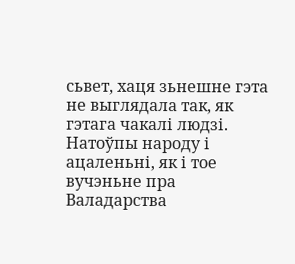сьвет, хаця зьнешне гэта не выглядала так, як гэтага чакалі людзі. Натоўпы народу і ацаленьні, як і тое вучэньне пра Валадарства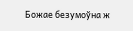Божае безумоўна ж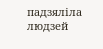падзяліла людзей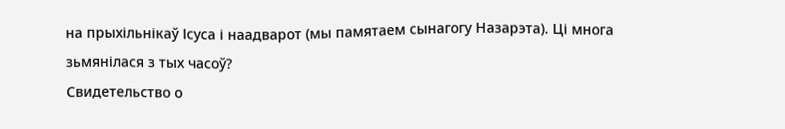на прыхільнікаў Ісуса і наадварот (мы памятаем сынагогу Назарэта). Ці многа зьмянілася з тых часоў?
Свидетельство о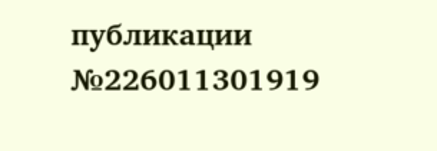публикации №226011301919